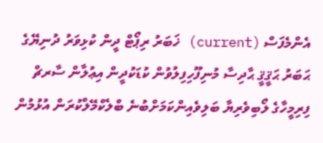އެންމެފަސް (current) ޚަބަރު ރިޕޯޓް ދީން ކުޅިވަރު ދުނިޔޭގެ ޙަބަރު ޙަޤީޤީ ޙާދިސާ މުނިފޫހިފިލުވުން ކުޑަކުދީން އިޢުލާން ސާރޗް
ފިރިމީހާގެ ލޯބިވެރިޔާ ބަލިވެއިންކަމަށްބުނެ ބްލެކްމޭލްކުރަން އުޅުމުން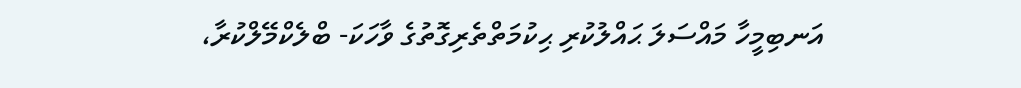އަނބިމީހާ މައްސަލަ ޙައްލުކުރި ޙިކުމަތްތެރިގޮތުގެ ވާހަކަ- ބްލެކްމޭލްކުރާ،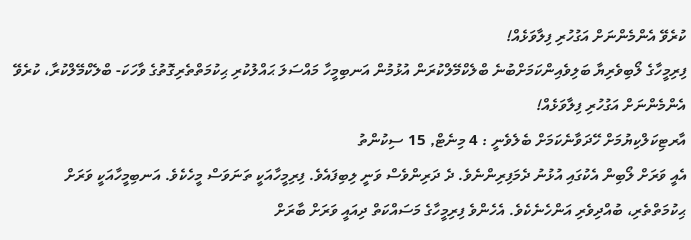ކުރެވޭ އެންމެންނަށް އަގުހުރި ފިލާވަޅެއް!
ފިރިމީހާގެ ލޯބިވެރިޔާ ބަލިވެއިންކަމަށްބުނެ ބްލެކްމޭލްކުރަން އުޅުމުން އަނބިމީހާ މައްސަލަ ޙައްލުކުރި ޙިކުމަތްތެރިގޮތުގެ ވާހަކަ- ބްލެކްމޭލްކުރާ، ކުރެވޭ އެންމެންނަށް އަގުހުރި ފިލާވަޅެއް!
އާރޓިކަލްކިޔުމަށް ހޭދަވާނެކަމަށް ބެލެވެނީ : 4 މިނެޓް, 15 ސިކުންތު
އެއީ ވަރަށް ލޯބިން އެކުގައި އުޅުނު ދެމަފިރިންނެވެ. ދެ ދަރިންވެސް ވަނީ ލިބިފައެވެ. ފިރިމީހާއަކީ ތަނަވަސް މީހެކެވެ. އަނބިމީހާއަކީ ވަރަށް ޙިކުމަތްތެރި، ބުއްދިވެރި އަންހެނެކެވެ. އެހެންވެ ފިރިމީހާގެ މަސައްކަތް ދިއައީ ވަރަށް ބާރަށް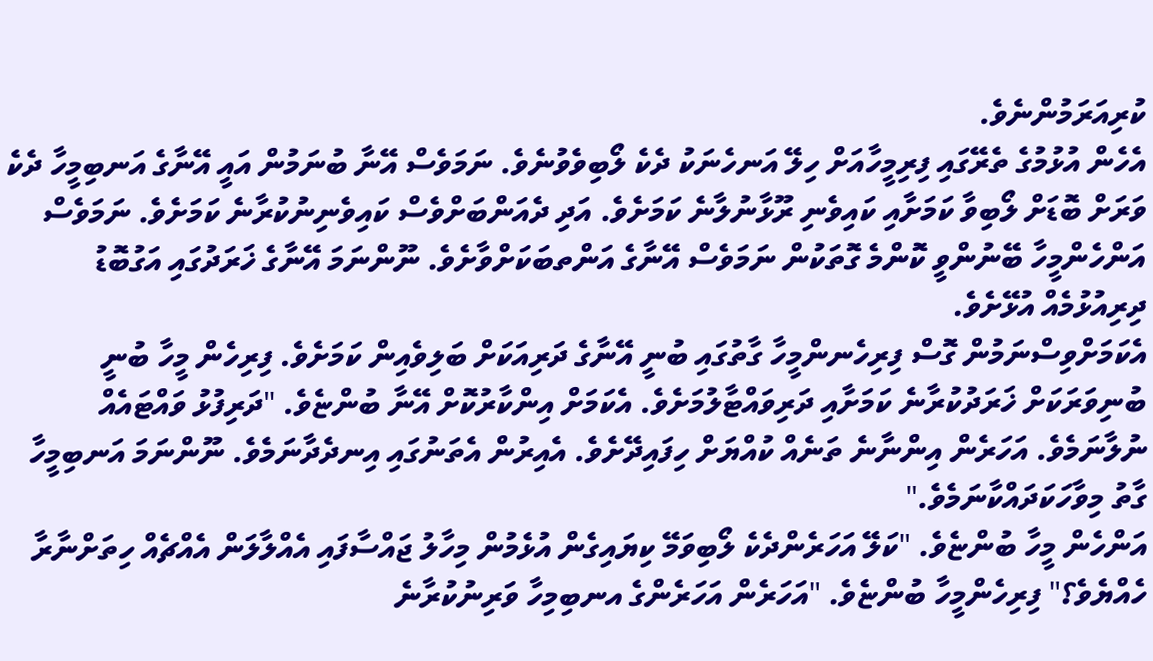ކުރިއަރަމުންނެވެ.
އެހެން އުޅުމުގެ ތެރޭގައި ފިރިމީހާއަށް ހިލޭ އަނހެނަކު ދެކެ ލޯބިވެވުނެވެ. ނަމަވެސް އޭނާ ބުނަމުން އައީ އޭނާގެ އަނބިމީހާ ދެކެ ވަރަށް ބޮޑަށް ލޯބިވާ ކަމަށާއި ކައިވެނި ރޫޅާނުލާނެ ކަމަށެވެ. އަދި ދެއަންބަށްވެސް ކައިވެނިނުކުރާނެ ކަމަށެވެ. ނަމަވެސް އަންހެންމީހާ ބޭނުންވީ ކޮންމެ ގޮތަކުން ނަމަވެސް އޭނާގެ އަންތބަކަށްވާށެވެ. ނޫންނަމަ އޭނާގެ ޚަރަދުގައި އަގުބޮޑު ދިރިއުޅުމެއް އުޅޭށެވެ.
އެކަމަށްވިސްނަމުން ގޮސް ފިރިހެނންމީހާ ގާތުގައި ބުނީ އޭނާގެ ދަރިއަކަށް ބަލިވެއިން ކަމަށެވެ. ފިރިހެން މީހާ ބުނީ ބުނިވަރަކަށް ޚަރަދުކުރާނެ ކަމަށާއި ދަރިވައްޓާލުމަށެވެ. އެކަމަށް އިންކާރުކޮށް އޭނާ ބުންޏެވެ. "ދަރިފުޅު ވައްޓައެއް ނުލާނަމެވެ. އަހަރެން އިންނާނެ ތަނެއް ކުއްޔަށް ހިފައިދޭށެވެ. އެއިރުން އެތަނުގައި އިނދެދާނަމެވެ. ނޫންނަމަ އަނބިމީހާ ގާތު މިވާހަކަދައްކާނަމެވެ."
އަންހެން މީހާ ބުންޏެވެ. "ކަލޭ އަހަރެންދެކެ ލޯބިވަމޭ ކިޔައިގެން އުޅެމުން މިހާލު ޖައްސާފައި އެއްލާލަން އެއްޗެއް ހިތަށްނާރާ ހެއްޔެވެ؟" ފިރިހެންމީހާ ބުންޏެވެ. "އަހަރެން އަހަރެންގެ އނބިމިހާ ވަރިނުކުރާނެ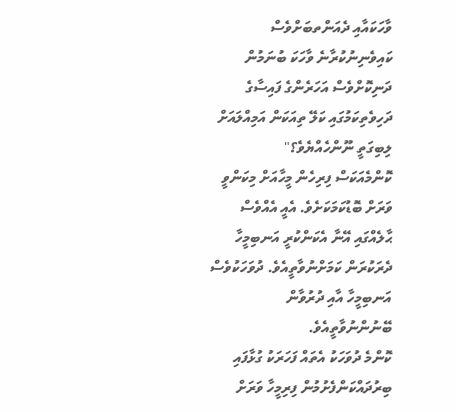ވާހަކައާއި ދެއަންތބަށްވެސް ކައިވެނިނުކުރާނެ ވާހަކަ ބުނަމުން ދަނިކޮށްވެސް އަހަރެންގެ ފައިސާގެ ދަހިވެތިކަމުގައި ކަލޭ ތިއަކަން އަމިއްލައަށް ލިބިގަތީ ނޫންހެއްޔެވެ؟"
ކޮންމެއަކަސް ފިރިހެން މީހާއަށް މިކަންވީ ވަރަށް ބޮޑުކަމަކަށެވެ. އެއީ އެއްވެސް ޙާލެއްގައި އޭނާ އެކަންކުރީ އަނބިމީހާ ދެރަކުރަން ކަމަށްނުވާތީއެވެ. ދުވަހަކުވެސް އަނބިމީހާ އާއި ދުރުވާން ބޭނުންނުވާތީއެވެ.
ކޮންމެ ދުވަހަކު އެތައް ފަހަރަކު ގުޅާފައި ބިރުދައްކަންފެށުމުން ފިރިމީހާ ވަރަށް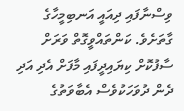ވިސްނާފައި ދިއައީ އަނބިމީހާގެ ގާތަށެވެ. ކަންތައްވީގޮތް ވަރަށް ސާފުކޮށް ކިޔައިދީފައި މާފަށް އެދި އަދި ދެން ދުވަހަކުވެސް އެބާވަތުގެ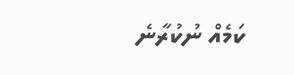ކަމެއް ނުކުރާނެ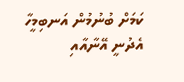ކަމަށް ބުނުމުން އަނބިމީހާ އެދުނީ އޭނާއާއި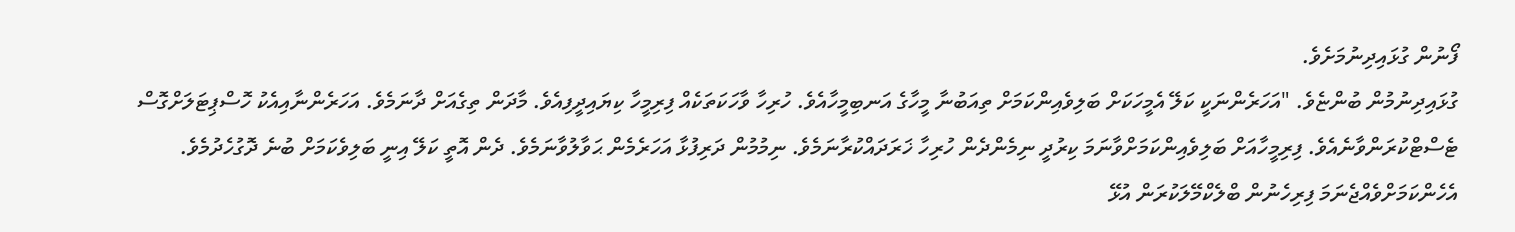ފޯނުން ގުޅައިދިނުމަށެވެ.
ގުޅައިދިނުމުން ބުންޏެވެ. "އަހަރެންނަކީ ކަލޭ އެމީހަކަށް ބަލިވެއިންކަމަށް ތިއަބުނާ މީހާގެ އަނބިމީހާއެވެ. ހުރިހާ ވާހަކަތަކެއް ފިރިމީހާ ކިޔައިދީފިއެވެ. މާދަން ތިގެއަށް ދާނަމެވެ. އަހަރެންނާއިއެކު ހޮސްޕިޓަލަށްގޮސް ޓެސްޓްކުރަންވާނެއެވެ. ފިރިމީހާއަށް ބަލިވެއިންކަމަށްވާނަމަ ކިރުދީ ނިމެންދެން ހުރިހާ ޚަރަދައްކުރާނަމެވެ. ނިމުމުން ދަރިފުޅާ އަހަރެމެން ޙަވާލުވާނަމެވެ. ދެން އޮތީ ކަލޭ އިނީ ބަލިވެކަމަށް ބުނެ ދޮގުހެދުމެވެ. އެހެންކަމަށްވެއްޖެނަމަ ފިރިހެނުން ބްލެކްމޭލަކުރަން އުޅޭ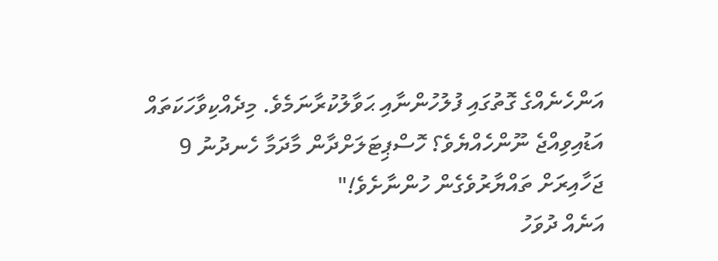އަންހެނެއްގެ ގޮތުގައި ފުލުހުންނާއި ޙަވާލުކުރާނަމެވެ. މިދެއްކިވާހަކަތައް އަޑުއިވިއްޖެ ނޫންހެއްޔެވެ؟ ހޮސްޕިޓަލަށްދާން މާދަމާ ހެނދުނު 9 ޖަހާއިރަށް ތައްޔާރުވެގެން ހުންނާށެވެ!"
އަނެއް ދުވަހު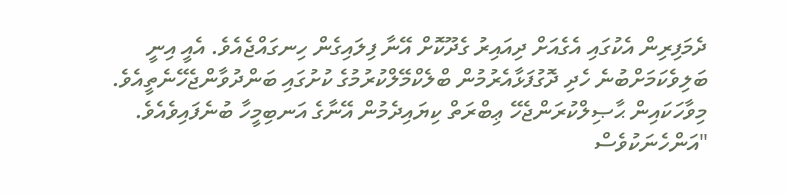ދެމަފިރިން އެކުގައި އެގެއަށް ދިއައިރު ގެދޫކޮށް އޭނާ ފިލައިގެން ހިނގައްޖެއެވެ. އެއީ އިނީ ބަލިވެކަމަށްބުނެ ހެދި ދޮގުފަޅާއެރުމުން ބްލެކްމޭލްކުރުމުގެ ކުށުގައި ބަންދުވާންޖެހޭނެތީއެވެ.
މިވާހަކައިން ޙާޞިލްކުރަންޖެހޭ ޢިބްރަތް ކިޔައިދެމުން އޭނާގެ އަނބިމީހާ ބުނެފައިވެއެވެ. "އަންހެނަކުވެސް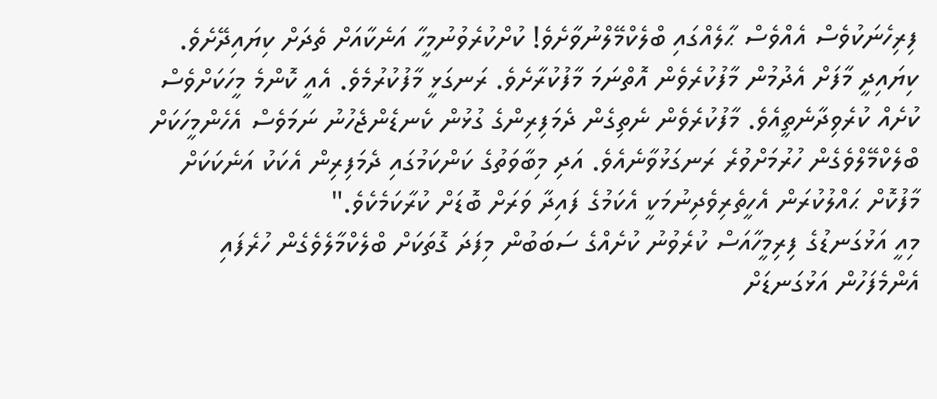ފިރިހެނަކުވެސް އެއްވެސް ޙާލެއްގައި ބްލެކްމޭލްނުވާށެވެ! ކުށްކުރެވުނުމީހާ އަނެކާއަށް ތެދަށް ކިޔައިދޭށެވެ. ކިޔައިދީ މާފަށް އެދުމުން މާފުކުރެވެން އޮތްނަމަ މާފުކުރާށެވެ. ރަނގަޅީ މާފުކުރުމެވެ. އެއީ ކޮންމެ މީހަކަށްވެސް ކުށެއް ކުރެވިދާނެތީއެވެ. މާފުކުރެވެން ނެތިގެން ދެމަފިރިންގެ ގުޅުން ކެނޑެންޖެހުނު ނަމަވެސް އެހެންމީހަކަށް ބްލެކްމޭލްވެގެން ހުރުމަށްވުރެ ރަނގަޅުވާނެއެވެ. އަދި މިބާވަތުގެ ކަންކަމުގައި ދެމަފިރިން އެކަކު އަނެކަކަށް މާފުކޮށް ޙައްލުކުރަން އެހީތެރިވެދިނުމަކީ އެކަމުގެ ފައިދާ ވަރަށް ބޮޑަށް ކުރާކަމެކެވެ."
މިއީ އަޅުގަނޑުގެ ފިރިމީހާއަސް ކުރެވުނު ކުށެއްގެ ސަބަބުން މިފަދަ ގޮތަކަށް ބްލެކްމާލެވެގެން ހުރެފައި އެންމެފަހުން އަޅުގަނޑަށް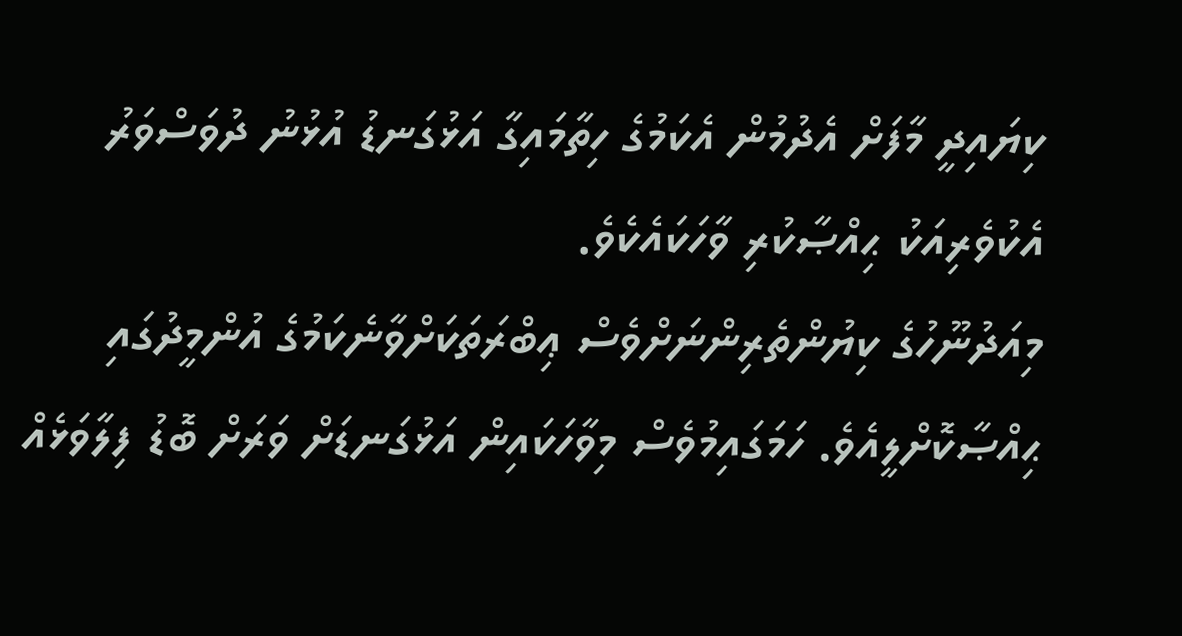ކިޔައިދީ މާފަށް އެދުމުން އެކަމުގެ ހިތާމައިގާ އަޅުގަނޑު އުޅުނު ދުވަސްވަރު އެކުވެރިއަކު ޙިއްޞާކުރި ވާހަކައެކެވެ.
މިއަދުނޫހުގެ ކިޔުންތެރިންނަށްވެސް ޢިބްރަތަކަށްވާނެކަމުގެ އުންމީދުގައި ޙިއްޞާކޮށްލީއެވެ. ހަމަގައިމުވެސް މިވާހަކައިން އަޅުގަނޑަށް ވަރަށް ބޮޑު ފިލާވަޅެއް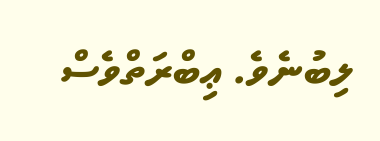ލިބުނެވެ. ޢިބްރަތްވެސް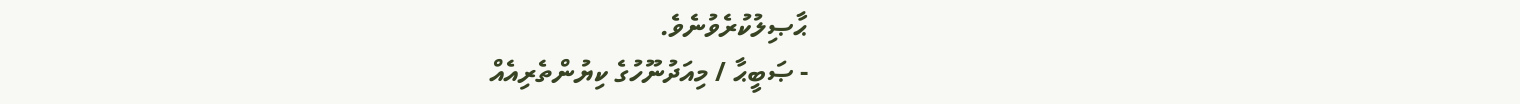ޙާޞިލުކުރެވުނެވެ.
- ޞަބީޙާ / މިއަދުނޫހުގެ ކިޔުންތެރިއެއް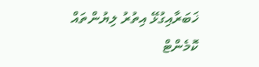ޚަބަރާއިގުޅޭ އިތުރު ލިޔުންތައް
ކޮމެންޓް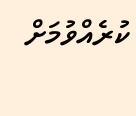ކުރެއްވުމަށް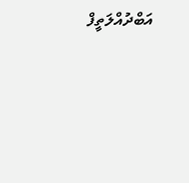އަބްދުއްލަތީފް